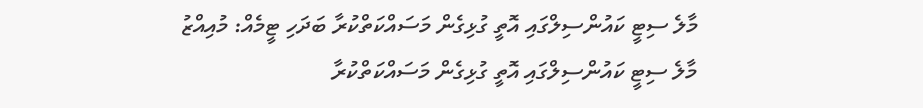މާލެ ސިޓީ ކައުންސިލްގައި އޮތީ ގުޅިގެން މަސައްކަތްކުރާ ބަދަހި ޓީމެއް: މުއިއްޒު
މާލެ ސިޓީ ކައުންސިލްގައި އޮތީ ގުޅިގެން މަސައްކަތްކުރާ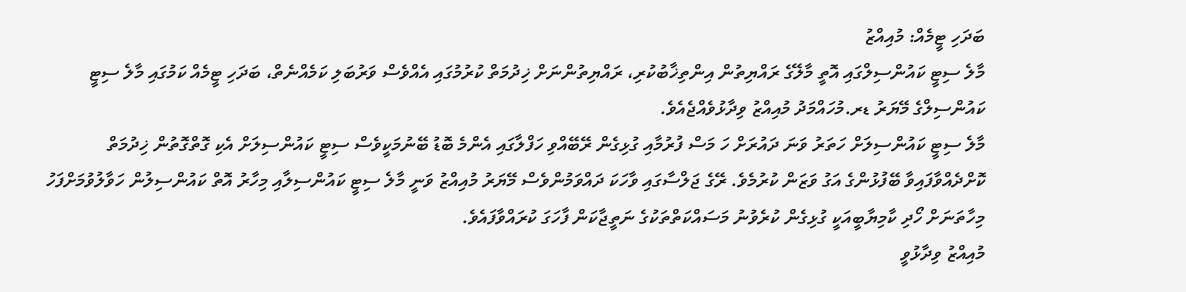ބަދަހި ޓީމެއް: މުއިއްޒު
މާލެ ސިޓީ ކައުންސިލްގައި އޮތީ މާލޭގެ ރައްޔިތުން އިންތިޚާބުކުރި، ރައްޔިތުންނަށް ޚިދުމަތް ކުރުމުގައި އެއްވެސް ވަރުބަލި ކަމެއްނެތް، ބަދަހި ޓީމެއް ކަމުގައި މާލެ ސިޓީ ކައުންސިލްގެ މޭޔަރު ޑރ.މުހައްމަދު މުއިއްޒު ވިދާޅުވެއްޖެއެވެ.
މާލެ ސިޓީ ކައުންސިލަށް ހަތަރު ވަނަ ދައުރަށް ހަ މަސް ފުރުމާއި ގުޅިގެން ރޭބޭއްވި ހަފްލާގައި އެންމެ ބޮޑު ބޭނުމަކީވެސް ސިޓީ ކައުންސިލަށް އެކި ގޮތްގޮތުން ޚިދުމަތް ކޮށްދެއްވާފައިވާ ބޭފުޅުންގެ އަގު ވަޒަން ކުރުމެވެ. ރޭގެ ޖަލްސާގައި ވާހަކަ ދައްވަމުންވެސް މޭޔަރު މުއިއްޒު ވަނީ މާލެ ސިޓީ ކައުންސިލާއި މިހާރު އޮތް ކައުންސިލުން ހަވާލުވުމަށްފަހު މިހާތަނަށް ހޯދި ކާމިޔާބީއަކީ ގުޅިގެން ކުރެވުނު މަސައްކަތްތަކުގެ ނަތީޖާކަން ފާހަގަ ކުރައްވާފައެވެ.
މުއިއްޒު ވިދާޅުވީ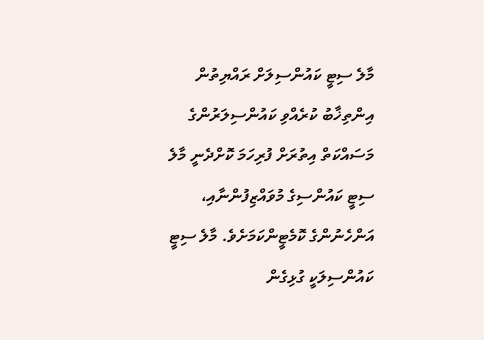މާލެ ސިޓީ ކައުންސިލަށް ރައްޔިތުން އިންތިޚާބު ކުރެއްވި ކައުންސިލަރުންގެ މަސައްކަތް އިތުރަށް ފުރިހަމަ ކޮށްދެނީ މާލެ ސިޓީ ކައުންސިގެ މުވައްޒިފުންނާއި، އަންހެނުންގެ ކޮމެޓީންކަމަށެވެ. މާލެ ސިޓީ ކައުންސިލަކީ ގުޅިގެން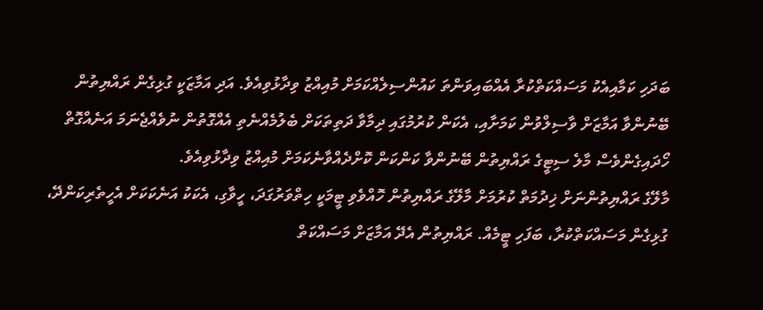ބަދަހި ކަމާއިއެކު މަސައްކަތްކުރާ އެއްބައިވަންތަ ކައުންސިލެއްކަމަށް މުއިއްޒު ވިދާޅުވިއެވެ. އަދި އަމާޒަކީ ގުޅިގެން ރައްޔިތުން ބޭނުންވާ އަމާޒަށް ވާސިލްވުން ކަމަށާއި، އެކަން ކުރުމުގައި ދިމާވާ ދަތިތަކަށް ބެލުމެއްނެތި އެއްގޮތުން ނުވެއްޖެނަމަ އަނެއްގޮތް ހޯދައިގެންވެސް މާލެ ސިޓީގެ ރައްޔިތުން ބޭނުންވާ ކަންކަން ކޮށްދެއްވާނެކަމަށް މުއިއްޒު ވިދާޅުވިއެވެ.
މާލޭގެ ރައްޔިތުންނަށް ޚިދުމަތް ކުރުމަށް މާލޭގެ ރައްޔިތުން ހޮއްވެވި ޓީމަކީ ހިތްވަރުގަދަ، ހީވާގި، އެކަކު އަނެކަކަށް އެހީތެރިކަންދޭ، ގުޅިގެން މަސައްކަތްކުރާ، ބަފަހި ޓީމެއް. ރައްޔިތުން އެދޭ އަމާޒަށް މަސައްކަތް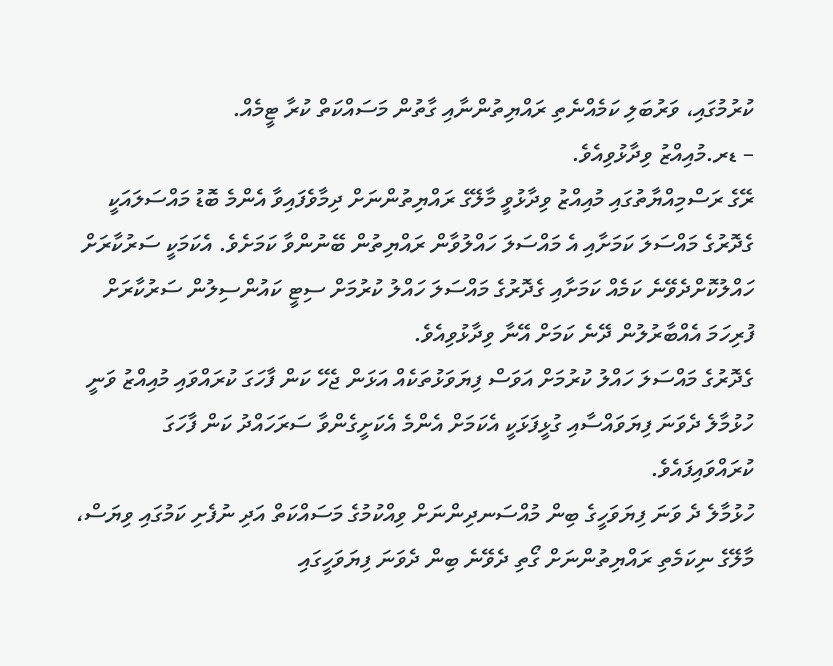ކުރުމުގައި، ވަރުބަލި ކަމެއްނެތި ރައްޔިތުންނާއި ގާތުން މަސައްކަތް ކުރާ ޓީމެއް.
– ޑރ.މުއިއްޒު ވިދާޅުވިއެވެ.
ރޭގެ ރަސްމިއްޔާތުގައި މުއިއްޒު ވިދާޅުވީ މާލޭގެ ރައްޔިތުންނަށް ދިމާވެފައިވާ އެންމެ ބޮޑު މައްސަލައަކީ ގެދޮރުގެ މައްސަލަ ކަމަށާއި އެ މައްސަލަ ހައްލުވާން ރައްޔިތުން ބޭނުންވާ ކަމަށެވެ. އެކަމަކީ ސަރުކާރަށް ހައްލުކޮށްދެވޭނެ ކަމެއް ކަމަށާއި ގެދޮރުގެ މައްސަލަ ހައްލު ކުރުމަށް ސިޓީ ކައުންސިލުން ސަރުކާރަށް ފުރިހަމަ އެއްބާރުލުން ދޭނެ ކަމަށް އޭނާ ވިދާޅުވިއެވެ.
ގެދޮރުގެ މައްސަލަ ހައްލު ކުރުމަށް އަވަސް ފިޔަވަޅުތަކެއް އަޅަން ޖެހޭ ކަން ފާހަގަ ކުރައްވައި މުއިއްޒު ވަނީ ހުޅުމާލެ ދެވަނަ ފިޔަވައްސާއި ގުޅީފަޅަކީ އެކަމަށް އެންމެ އެކަށީގެންވާ ސަރަހައްދު ކަން ފާހަގަ ކުރައްވައިފައެވެ.
ހުޅުމާލެ ދެ ވަނަ ފިޔަވަހީގެ ބިން މުއްސަނދިންނަށް ވިއްކުމުގެ މަސައްކަތް އަދި ނުފެށި ކަމުގައި ވިޔަސް، މާލޭގެ ނިކަމެތި ރައްޔިތުންނަށް ގޯތި ދެވޭނެ ބިން ދެވަނަ ފިޔަވަހީގައި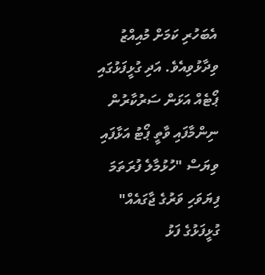އެބަހުރި ކަމަށް މުއިއްޒު ވިދާޅުވިއެވެ. އަދި ގުޅީފަޅުގައި ޕޯޓެއް އަޅަން ސަރުކާރުން ނިންމާފައި ވާތީ ޕޯޓު އަޅާފައި ވިޔަސް "ހުޅުމާލެ ފުރަތަމަ ފިޔަވަހި ވަރުގެ ޖާގައެއް" ގުޅީފަޅުގެ ފަޅު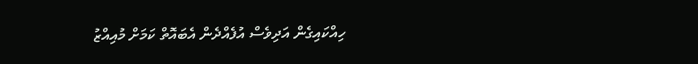ހިއްކައިގެން އަދިވެސް އުފެއްދެން އެބައޮތް ކަމަށް މުއިއްޒު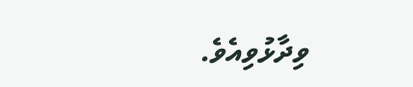ވިދާޅުވިއެވެ.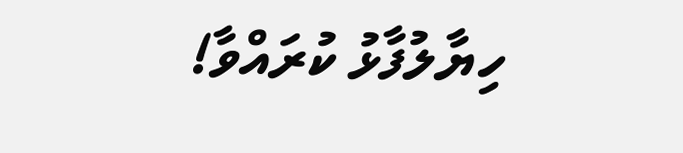ހިޔާލުފާޅު ކުރައްވާ!